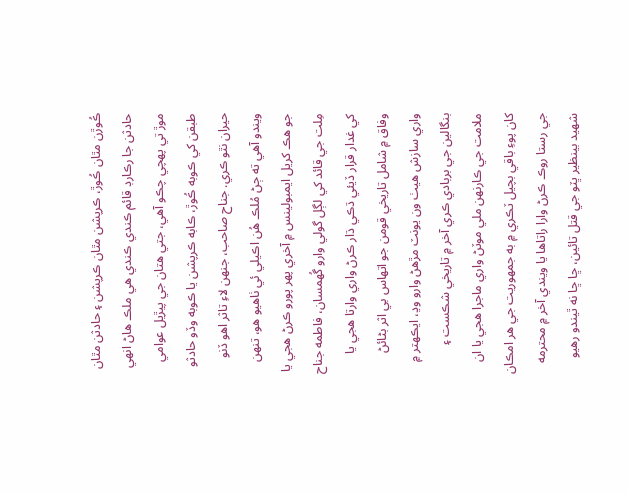ڪُوڙن مٿان ڪُوڙ، ڪرپشن مٿان ڪرپشن ۽ حادثن مٿان حادثن جا رڪارڊ قائم ڪندي ڪندي هي ملڪ هاڻ انهي موڙ تي پهچي چڪو آهي، جتي هتان جي پيڙيل عوامي طبقن کي ڪوبه ڪُوڙ، ڪابه ڪرپشن يا ڪوبه وڏو حادثو حيران نٿو ڪري. جناح صاحب، جنهن لاءِ تاثر اهو ڏنو ويندو آهي ته ڄڻ مُلڪ هُن اڪيلي ئي ٺاهيو هو، تنهن جو هڪ کريل ايمبولينس ۾ آخري پهر پورو ڪرڻ هجي يا مِلت جي قائد کي لڳل گولي وارو گُهمسان، فاطمه جناح کي غدار قرار ڏيئي ڌڪي ڌار ڪرڻ واري وارتا هجي يا وفاق ۾ شامل تاريخي قومن جو اتهاس بي اثر بڻائڻ واري سازش هيٺ ون يونٽ مڙهڻ وارو وڍ، ايڪهتر ۾ بنگالين جي بربادي ڪري آخر ۾ تاريخي شڪست ۽ ملامت جي ڪارنهن ملي موٽڻ واري ماجرا هجي يا ان کان پوءِ باقي بچيل ٽڪري ۾ به جمهوريت جي هر امڪان جي رستا روڪ ڪرڻ وارا راتاها يا ويندي آخر ۾ محترمه شهيد بينظير ڀٽو جي قتل تائين، ڇا ڇا نه ٿيندو رهيو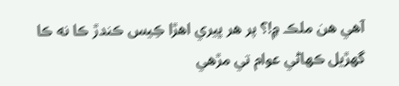آهي هن ملڪ ۾!؟ پر هر ڀيري اهڙا ڪِيس ڪندڙ ڪا نه ڪا گهڙيل ڪهاڻي عوام تي مڙهي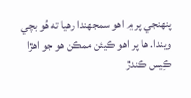پنهنجي پر ۾ اهو سمجهندا رهيا ته هُو بچي ويندا. ها پر اهو ڪيئن ممڪن هو جو اهڙا ڪِيس ڪندڙ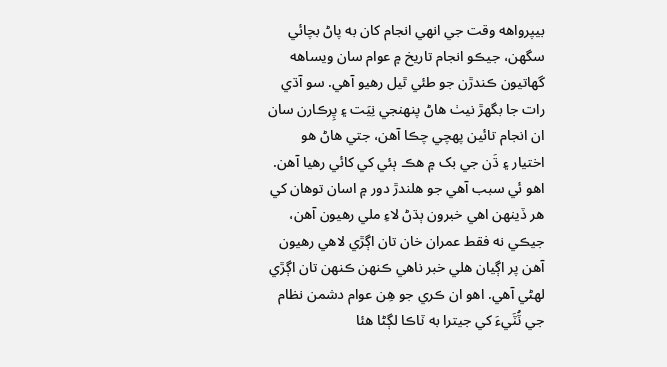بيپرواھه وقت جي انهي انجام کان به پاڻ بچائي سگهن، جيڪو انجام تاريخ ۾ عوام سان ويساھه گهاتيون ڪندڙن جو طئي ٿيل رهيو آهي. سو آڌي رات جا بگهڙ نيٺ هاڻ پنهنجي نِيَت ۽ پِرڪارن سان ان انجام تائين پهچي چڪا آهن، جتي هاڻ هو اختيار ۽ ڌَن جي بک ۾ هڪ ٻئي کي کائي رهيا آهن. اهو ئي سبب آهي جو هلندڙ دور ۾ اسان توهان کي هر ڏينهن اهي خبرون ٻڌڻ لاءِ ملي رهيون آهن، جيڪي نه فقط عمران خان تان اڳڙي لاهي رهيون آهن پر اڳيان هلي خبر ناهي ڪنهن ڪنهن تان اڳڙي لهڻي آهي. اهو ان ڪري جو هِن عوام دشمن نظام جي ٽُٽَيءَ کي جيترا به ٽاڪا لڳڻا هئا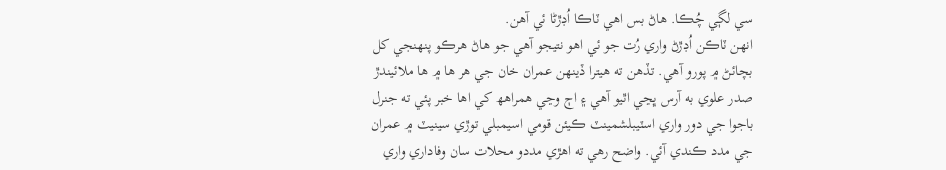سي لڳي چُڪا. هاڻ بس اهي ٽاڪا اُڊڙڻا ئي آهن.
انهن ٽاڪن اُڊڙڻ واري رُت جو ئي اهو نتيجو آهي جو هاڻ هرڪو پنهنجي کل بچائڻ ۾ پورو آهي. تڏھن ته هيترا ڏينهن عمران خان جي هر ها ۾ ها ملائيندڙ صدر علوي به آرس ڀڃي اٿيو آهي ۽ اڄ وڃي همراهھ کي اها خبر پئي ته جنرل باجوا جي دور واري اسٽيبلشمينٽ ڪيئن قومي اسيمبلي توڙي سينيٽ ۾ عمران جي مدد ڪندي آئي. واضح رهي ته اهڙي مددو محلات سان وفاداري واري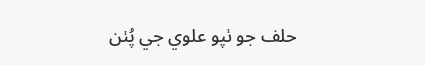حلف جو ٺپو علوي جي پُٺن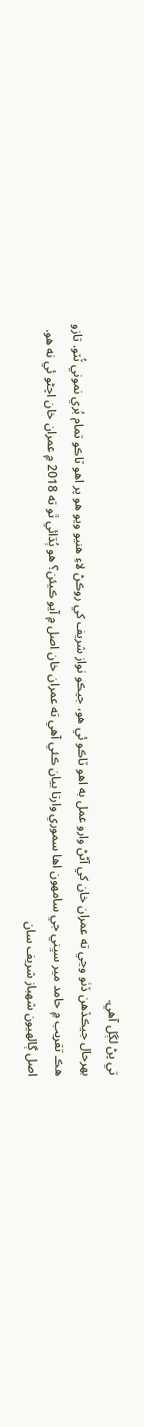تي پڻ لڳل آهي.
بهرحال جيڪڏھن ڏٺو وڃي ته عمران خان کي آڻڻ وارو عمل به اهو ٽاڪو ئي هو، جيڪو نواز شريف کي روڪڻ لاءِ هنيو ويو هو پر اهو ٽاڪو تمام بُري نموني ٽُٽو. تازو هڪ تقريب ۾ حامد مير سڀني جي سامهون اها سموري وارتا بيان ڪئي آهي ته عمران خان اصل ۾ آيو ڪيئن؟ هو ٻُڌائي ٿو ته 2018 ۾ عمران خان اچڻو ئي نه هو. اصل ڳالهيون شهباز شريف سان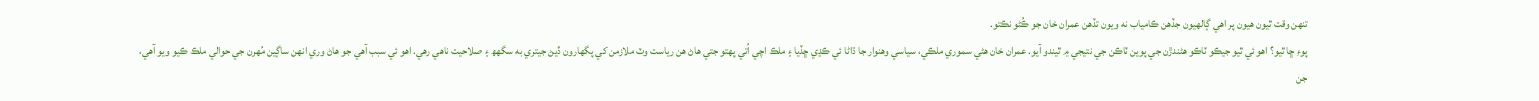تنهن وقت ٿيون هيون پر اهي ڳالهيون جڏهن ڪامياب نه ويون تڏھن عمران خان جو ڪُڻو نڪتو.
پوءِ ڇا ٿيو؟ اهو ئي ٿيو جيڪو ٽاڪو هڻندڙن جي پوين ٽاڪن جي نتيجي ۾ ٿيندو آيو. عمران خان هڻي سموري ملڪي، سياسي وهنوار جا ڌاڻا ئي ڪڍي ڇڏيا ۽ ملڪ اچي اُتي پهتو جتي هاڻ هن رياست وٽ ملازمن کي پگهارون ڏيڻ جيتري به سگهھ ۽ صلاحيت ناهي رهي. اهو ئي سبب آهي جو هاڻ وري انهن ساڳين مُهرن جي حوالي ملڪ ڪيو ويو آهي، جن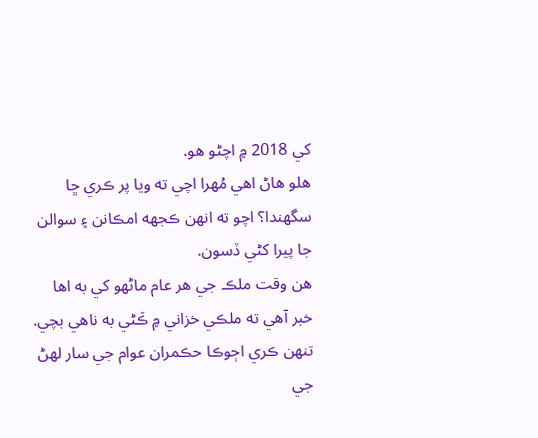کي 2018 ۾ اچڻو هو.
هلو هاڻ اهي مُهرا اچي ته ويا پر ڪري ڇا سگهندا؟ اچو ته انهن ڪجھه امڪانن ۽ سوالن جا پيرا کڻي ڏسون.
هن وقت ملڪ جي هر عام ماڻهو کي به اها خبر آهي ته ملڪي خزاني ۾ ڪَڻي به ناهي بچي. تنهن ڪري اڄوڪا حڪمران عوام جي سار لهڻ جي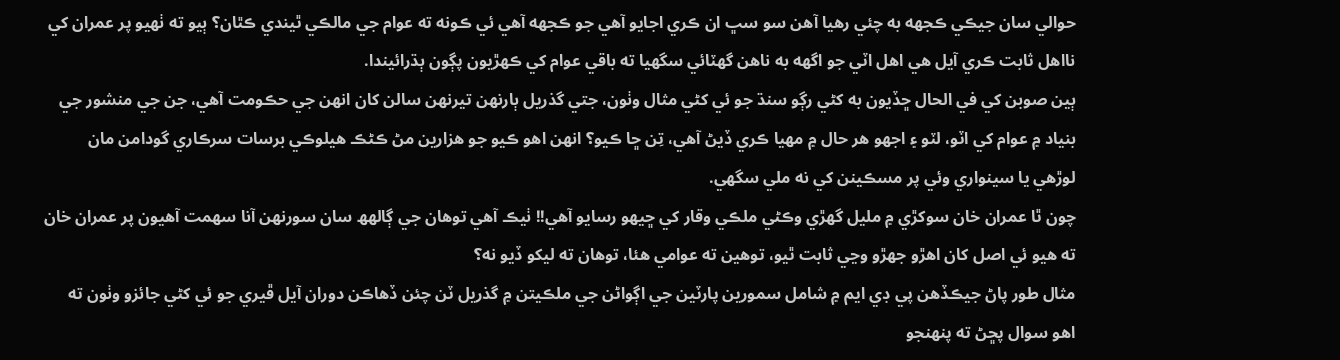حوالي سان جيڪي ڪجھه به چئي رهيا آهن سو سڀ ان ڪري اجايو آهي جو ڪجھه آهي ئي ڪونه ته عوام جي مالڪي ٿيندي ڪٿان؟ ٻيو ته ٺهيو پر عمران کي نااهل ثابت ڪري آيل هي اهل اٽي جو اگهه به ناهن گهٽائي سگهيا ته باقي عوام کي ڪهڙيون پڳون ٻڌرائيندا.
ٻين صوبن کي في الحال ڇڏيون به کڻي رڳو سنڌ جو ئي کڻي مثال وٺون، جتي گذريل ٻارنهن تيرنهن سالن کان انهن جي حڪومت آهي، جن جي منشور جي بنياد ۾ عوام کي اٽو، لٽو ۽ اجهو هر حال ۾ مهيا ڪري ڏيڻ آهي، تِن ڇا ڪيو؟ انهن اهو ڪيو جو هزارين مڻ ڪڻڪ هيلوڪي برسات سرڪاري گودامن مان لوڙهي يا سينواري وئي پر مسڪينن کي نه ملي سگهي.
چون ٿا عمران خان سوکڙي ۾ مليل گهڙي وڪڻي ملڪي وقار کي ڇيهو رسايو آهي!! ٺيڪ آهي توهان جي ڳالهھ سان سورنهن آنا سهمت آهيون پر عمران خان ته هيو ئي اصل کان اهڙو جهڙو وڃي ثابت ٿيو، توهين ته عوامي هئا، توهان ته ليکو ڏيو نه؟
مثال طور پاڻ جيڪڏهن پي ڊي ايم ۾ شامل سمورين پارٽين جي اڳواڻن جي ملڪيتن ۾ گذريل ٽن چئن ڏهاڪن دوران آيل ڦيري جو ئي کڻي جائزو وٺون ته اهو سوال پڇڻ ته پنهنجو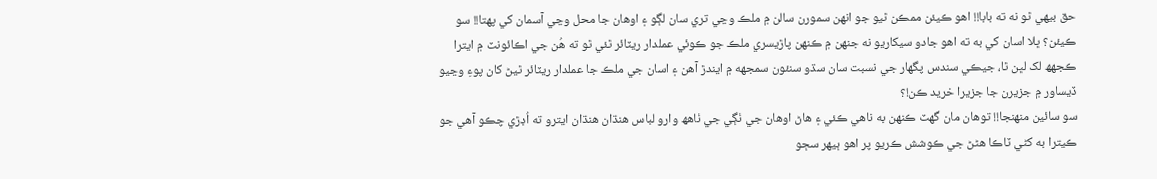حق بيهي ٿو نه ته بابا!! اهو ڪيئن ممڪن ٿيو جو انهن سمورن سالن ۾ ملڪ وڃي تري سان لڳو ۽ اوهان جا محل وڃي آسمان کي پهتا!! سو ڪيئن؟ ڀلا اسان کي به ته اهو جادو سيکاريو نه جنهن ۾ ڪنهن پاڙيسري ملڪ جو ڪوئي عملدار ريٽائر ٿئي ٿو ته هُن جي اڪائونٽ ۾ ايترا ڪجهھ لک لڀن ٿا، جيڪي سندس پگهار جي نسبت سان سڌو سنئون سمجھه ۾ ايندڙ آهن ۽ اسان جي ملڪ جا عملدار ريٽائر ٿيڻ کان پوءِ وڃيو ڏيساور ۾ جزيرن جا جزيرا خريد ڪن!؟
سو سائين منهنجا!! توهان مان گهٽ ڪنهن به ناهي ڪئي ۽ هاڻ اوهان جي ٺڳي جي ٺاهھ وارو لباس هنڌان هنڌان ايترو ته اُڊڙي چڪو آهي جو ڪيترا به کڻي ٽاڪا هڻڻ جي ڪوشش ڪريو پر اهو ٻيهر سڄو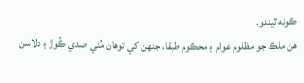ڪونه ٿيندو.
هن ملڪ جو مظلوم عوام ۽ محڪوم طبقا، جنهن کي توهان مُني صدي ڪُوڙ ۽ دلاسن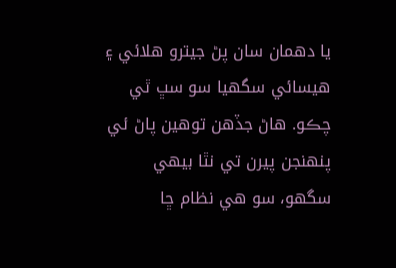يا دهمان سان پڻ جيترو هلائي ۽ هيسائي سگهيا سو سڀ ٿي چڪو. هاڻ جڏهن توھين پاڻ ئي پنهنجن پيرن تي نٿا بيهي سگهو، سو هي نظام ڇا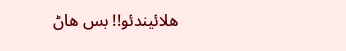هلائيندئو!! بس هاڻ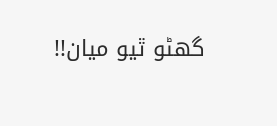گهڻو ٿيو ميان!!